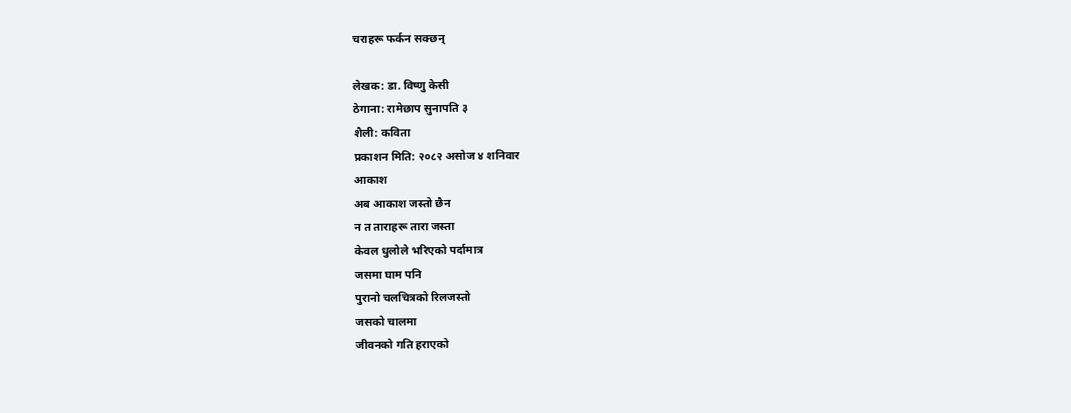चराहरू फर्कन सक्छन्

लेखक: डा. विष्णु केसी
ठेगाना: रामेछाप सुनापति ३
शैली: कविता
प्रकाशन मिति: २०८२ असोज ४ शनिवार
आकाश
अब आकाश जस्तो छैन
न त ताराहरू तारा जस्ता
केवल धुलोले भरिएको पर्दामात्र
जसमा घाम पनि
पुरानो चलचित्रको रिलजस्तो
जसको चालमा
जीवनको गति हराएको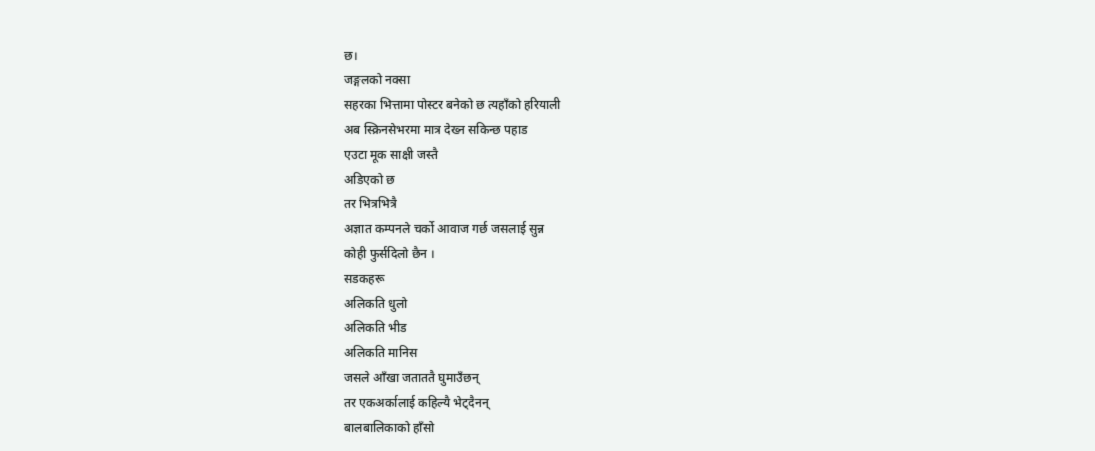छ।
जङ्गलको नक्सा
सहरका भित्तामा पोस्टर बनेको छ त्यहाँको हरियाली
अब स्क्रिनसेभरमा मात्र देख्न सकिन्छ पहाड
एउटा मूक साक्षी जस्तै
अडिएको छ
तर भित्रभित्रै
अज्ञात कम्पनले चर्को आवाज गर्छ जसलाई सुन्न
कोही फुर्सदिलो छैन ।
सडकहरू
अलिकति धुलो
अलिकति भीड
अलिकति मानिस
जसले आँखा जताततै घुमाउँछन्
तर एकअर्कालाई कहिल्यै भेट्दैनन्
बालबालिकाको हाँसो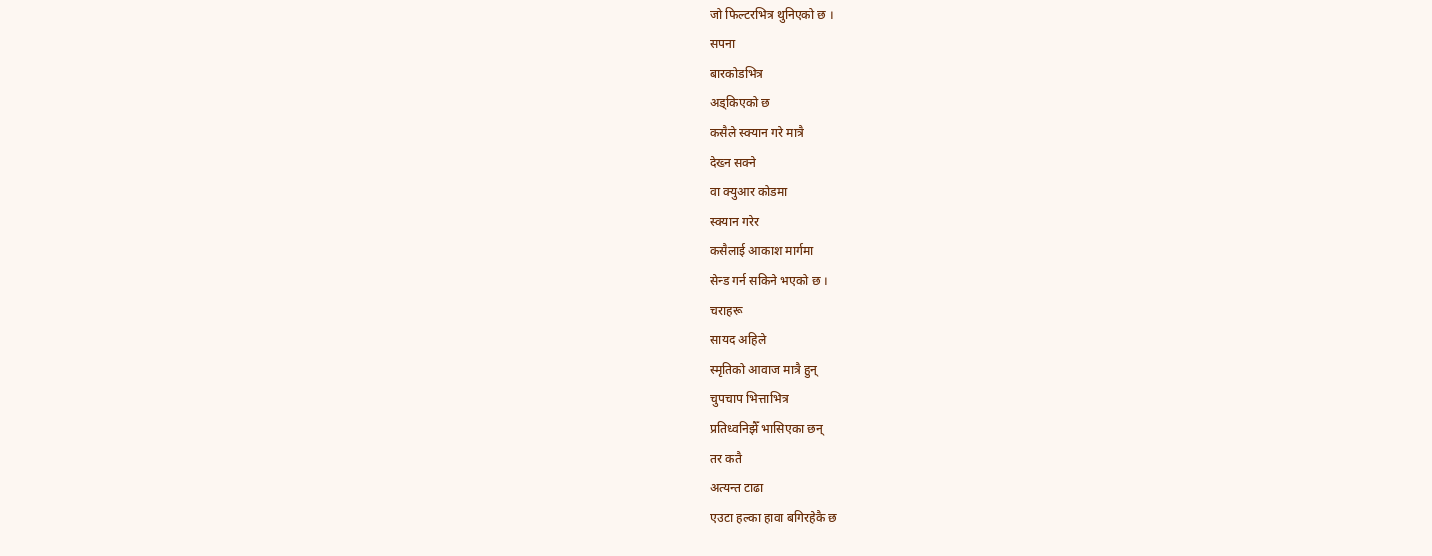जो फिल्टरभित्र थुनिएको छ ।
सपना
बारकोडभित्र
अड्किएको छ
कसैले स्क्यान गरे मात्रै
देख्न सक्ने
वा क्युआर कोडमा
स्क्यान गरेर
कसैलाई आकाश मार्गमा
सेन्ड गर्न सकिने भएको छ ।
चराहरू
सायद अहिले
स्मृतिको आवाज मात्रै हुन्
चुपचाप भित्ताभित्र
प्रतिध्वनिझैँ भासिएका छन्
तर कतै
अत्यन्त टाढा
एउटा हल्का हावा बगिरहेकै छ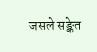जसले सङ्केत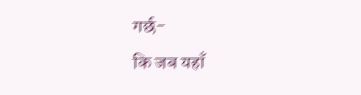गर्छ-
कि जब यहाँ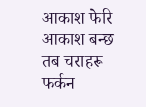आकाश फेरि आकाश बन्छ
तब चराहरू
फर्कन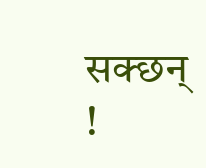सक्छन् !